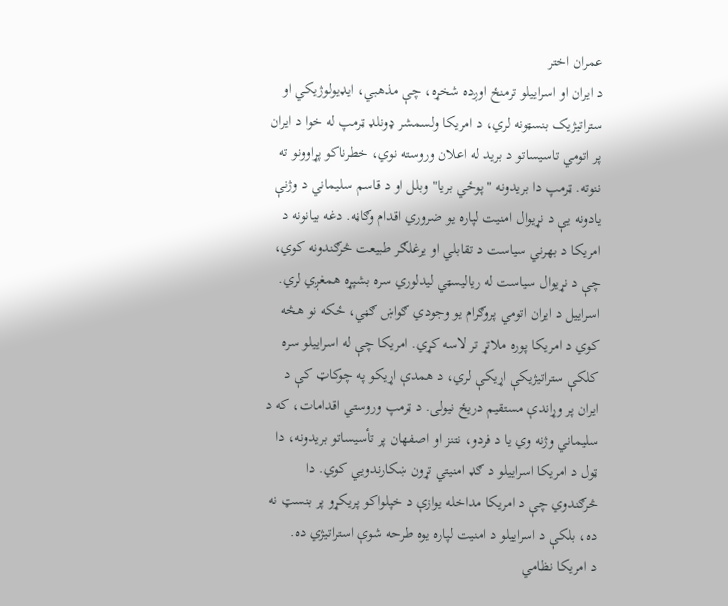عمران اختر
د ایران او اسراییلو ترمنځ اوږده شخړه، چې مذهبي، ایډیولوژیکي او ستراتیژیک بنسټونه لري، د امریکا ولسمشر ډونلډ ټرمپ له خوا د ایران پر اتومي تاسیساتو د برید له اعلان وروسته نوي، خطرناکو پړاوونو ته ننوته. ټرمپ دا بریدونه "پوځي بریا" وبلل او د قاسم سلیماني د وژنې یادونه یې د نړیوال امنیت لپاره یو ضروري اقدام وګاڼه. دغه بیانونه د امریکا د بهرني سیاست د تقابلي او یرغلګر طبیعت څرګندونه کوي، چې د نړیوال سیاست له ریالیسټي لیدلوري سره بشپړه همغږي لري.
اسراییل د ایران اتومي پروګرام یو وجودي ګواښ ګڼي، ځکه نو هڅه کوي د امریکا پوره ملاتړ تر لاسه کړي. امریکا چې له اسراییلو سره کلکې ستراتیژیکې اړیکې لري، د همدې اړیکو په چوکاټ کې د ایران پر وړاندې مستقیم دریځ نیولی. د ټرمپ وروستي اقدامات، که د سلیماني وژنه وي یا د فردو، نتنز او اصفهان پر تأسیساتو بریدونه، دا ټول د امریکا اسراییلو د ګډ امنیتي تړون ښکارندویي کوي. دا څرګندوي چې د امریکا مداخله یوازې د خپلواکو پریکړو پر بنسټ نه ده، بلکې د اسراییلو د امنیت لپاره یوه طرحه شوې استراتیژي ده.
د امریکا نظامي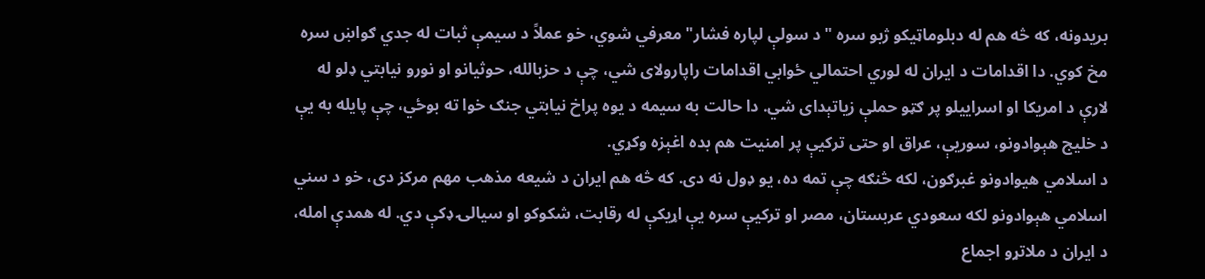بریدونه، که څه هم له دبلوماټیکو ژبو سره "د سولې لپاره فشار" معرفي شوي، خو عملاً د سیمې ثبات له جدي ګواښ سره مخ کوي. دا اقدامات د ایران له لوري احتمالي ځوابي اقدامات راپارولای شي، چې د حزبالله، حوثیانو او نورو نیابتي ډلو له لارې د امریکا او اسراییلو پر ګټو حملې زیاتېدای شي. دا حالت به سیمه د یوه پراخ نیابتي جنګ خوا ته بوځي، چې پایله به یې د خلیج هېوادونو، سوریې، عراق او حتی ترکیې پر امنیت هم بده اغېزه وکړي.
د اسلامي هیوادونو غبرګون، لکه څنګه چې تمه ده، یو ډول نه دی. که څه هم ایران د شیعه مذهب مهم مرکز دی، خو د سني اسلامي هېوادونو لکه سعودي عربستان، مصر او ترکیې سره یې اړیکې له رقابت، شکوکو او سیالۍ ډکې دي. له همدې امله، د ایران د ملاتړو اجماع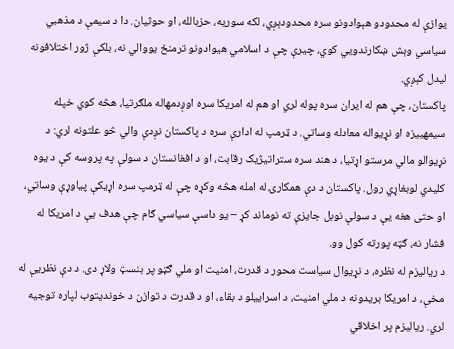یوازې له محدودو هېوادونو سره محدودېږي، لکه سوریه، حزبالله، او حوثیان. دا د سیمې د مذهبي سیاسي وېش ښکارندویي کوي، چیرې چې د اسلامي هیوادونو ترمنځ یووالي نه، بلکې ژور اختلافونه لیدل کېږي.
پاکستان، چې هم له ایران سره پوله لري او هم له امریکا سره اوږدمهاله ملګرتیا، هڅه کوي خپله سیمهییزه او نړیواله معادله وساتي. د ټرمپ له ادارې سره د پاکستان نږدې والي څو علتونه لري: د نړیوالو مالي مرستو اړتیا، د هند سره ستراتیژیک رقابت، او د افغانستان د سولې په پروسه کې د یوه کلیدي لوبغاړي رول. پاکستان د دې همکارۍ له امله هڅه وکړه چې له ټرمپ سره اړیکې پیاوړې وساتي، او حتی هغه یې د سولې نوبل جایزې ته نوماند کړ – یو داسې سیاسي ګام چې هدف یې د امریکا له فشار نه، ګټه پورته کول وو.
د ریالیزم له نظره، د نړیوال سیاست محور د قدرت، امنیت او ملي ګټو پر بنسټ ولاړ دی. د دې نظریې له مخې، د امریکا بریدونه د ملي امنیت، د اسراییلو د بقاء، او د قدرت د توازن د خونديتوب لپاره توجیه لري. ریالیزم پر اخلاقي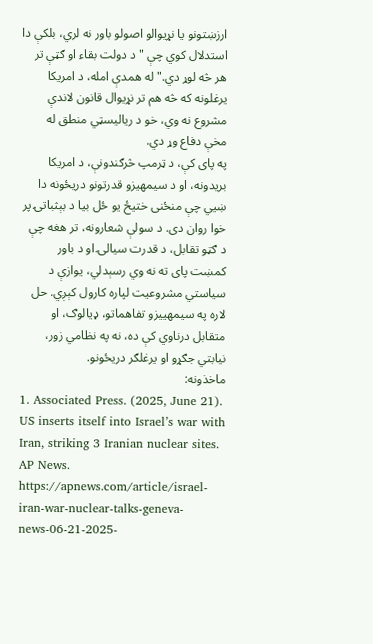ارزښتونو یا نړیوالو اصولو باور نه لري، بلکې دا استدلال کوي چې "د دولت بقاء او ګټې تر هر څه لوړ دي." له همدې امله، د امریکا یرغلونه که څه هم تر نړیوال قانون لاندې مشروع نه وي، خو د ریالیسټي منطق له مخې دفاع وړ دي.
په پای کې، د ټرمپ څرګندونې، د امریکا بریدونه، او د سیمهیزو قدرتونو دریځونه دا ښيي چې منځنی ختیځ یو ځل بیا د بېثباتۍ پر خوا روان دی. د سولې شعارونه، تر هغه چې د ګټو تقابل، د قدرت سیالۍ او د باور کمښت پای ته نه وي رسېدلي، یوازې د سیاستي مشروعیت لپاره کارول کېږي. حل لاره په سیمهییزو تفاهماتو، ډیالوګ، او متقابل درناوي کې ده، نه په نظامي زور، نیابتي جګړو او یرغلګر دریځونو.
ماخذونه:
1. Associated Press. (2025, June 21). US inserts itself into Israel’s war with Iran, striking 3 Iranian nuclear sites. AP News. https://apnews.com/article/israel-iran-war-nuclear-talks-geneva-news-06-21-2025-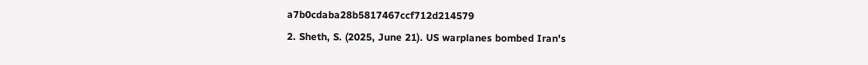a7b0cdaba28b5817467ccf712d214579
2. Sheth, S. (2025, June 21). US warplanes bombed Iran's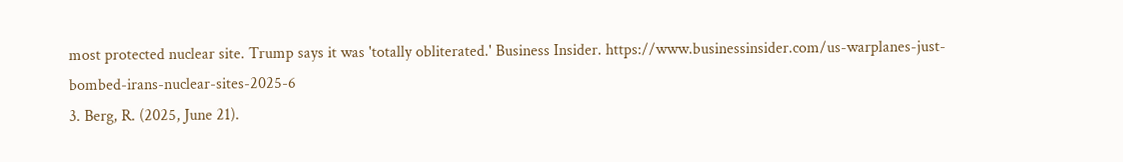most protected nuclear site. Trump says it was 'totally obliterated.' Business Insider. https://www.businessinsider.com/us-warplanes-just-bombed-irans-nuclear-sites-2025-6
3. Berg, R. (2025, June 21).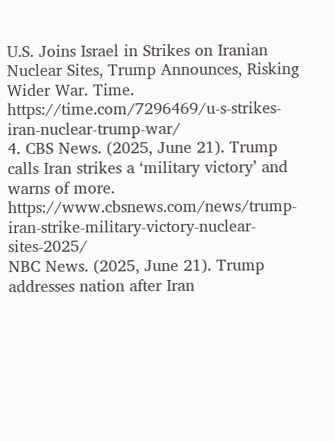U.S. Joins Israel in Strikes on Iranian Nuclear Sites, Trump Announces, Risking Wider War. Time. https://time.com/7296469/u-s-strikes-iran-nuclear-trump-war/
4. CBS News. (2025, June 21). Trump calls Iran strikes a ‘military victory’ and warns of more. https://www.cbsnews.com/news/trump-iran-strike-military-victory-nuclear-sites-2025/
NBC News. (2025, June 21). Trump addresses nation after Iran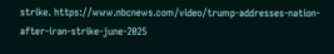strike. https://www.nbcnews.com/video/trump-addresses-nation-after-iran-strike-june-2025